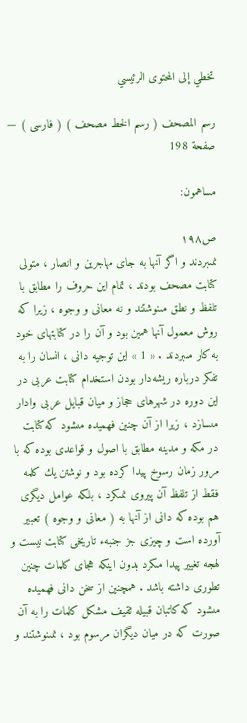تخطي إلى المحتوى الرئيسي

رسم المصحف ( رسم الخط مصحف ) ( فارسى ) — صفحة 198

مساهمون:

ص١٩٨
نمىبردند و اگر آنها به جاى مهاجرين و انصار ، متولى كتابت مصحف بودند ، تمام اين حروف را مطابق با تلفظ و نطق مىنوشتند و نه معانى و وجوه ، زيرا كه روش معمول آنها همين بود و آن را در كتابتهاى خود به كار مىبردند . « 1 » اين توجيه دانى ، انسان را به تفكر درباره ريشه‌دار بودن استخدام كتابت عربى در اين دوره در شهرهاى حجاز و ميان قبايل عربى وادار مىسازد ، زيرا از آن چنين فهميده مىشود كه كتابت در مكه و مدينه مطابق با اصول و قواعدى بوده كه با مرور زمان رسوخ پيدا كرده بود و نوشتن يك كلمه فقط از تلفظ آن پيروى نمىكرد ، بلكه عوامل ديگرى هم بوده كه دانى از آنها به ( معانى و وجوه ) تعبير آورده است و چيزى جز جنبهء تاريخى كتابت نيست و لهجه تغيير پيدا مىكرد بدون اينكه هجاى كلمات چنين تطورى داشته باشد . همچنين از سخن دانى فهميده مىشود كه كاتبان قبيله ثقيف مشكل كلمات را به آن صورت كه در ميان ديگران مرسوم بود ، نمىنوشتند و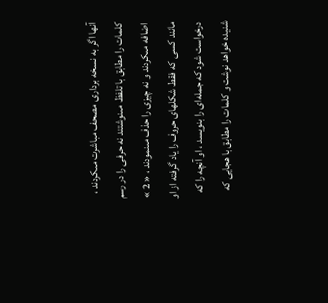آنها اگر به نسخه بردارى مصحف مباشرت مىكردند ، كلمات را مطابق با تلفظ مىنوشتند نه حرفى را در رسم اضافه مىكردند و نه چيزى را حذف مىنمودند ، « 2 » مانند كسى كه فقط شكلهاى حروف را ياد گرفته از او درخواست شود كه جمله‌اى را بنويسد ، او آنچه را كه شنيده خواهد نوشت و كلمات را مطابق با هجايى كه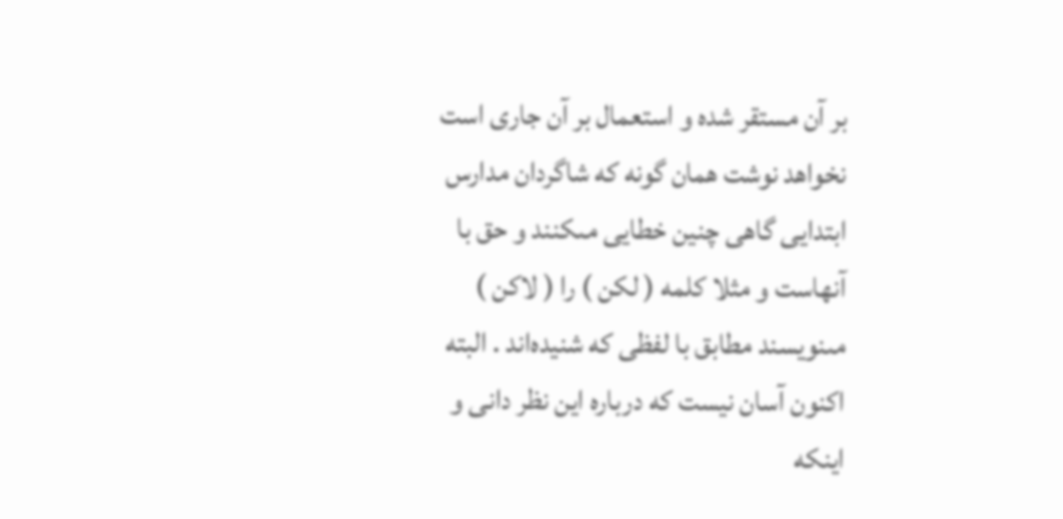بر آن مستقر شده و استعمال بر آن جارى است نخواهد نوشت همان گونه كه شاگردان مدارس ابتدايى گاهى چنين خطايى مىكنند و حق با آنهاست و مثلا كلمه ( لكن ) را ( لاكن ) مىنويسند مطابق با لفظى كه شنيده‌اند . البته اكنون آسان نيست كه درباره اين نظر دانى و اينكه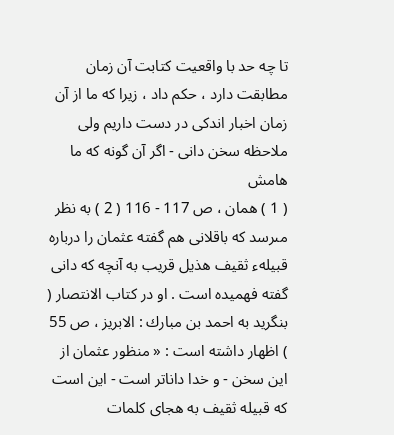تا چه حد با واقعيت كتابت آن زمان مطابقت دارد ، حكم داد ، زيرا كه ما از آن زمان اخبار اندكى در دست داريم ولى ملاحظه سخن دانى - اگر آن گونه كه ما
هامش
( 1 ) همان ، ص 117 - 116 ( 2 ) به نظر مىرسد كه باقلانى هم گفته عثمان را درباره قبيلهء ثقيف هذيل قريب به آنچه كه دانى گفته فهميده است . او در كتاب الانتصار ( بنگريد به احمد بن مبارك : الابريز ، ص 55 ) اظهار داشته است : « منظور عثمان از اين سخن - و خدا داناتر است - اين است كه قبيله ثقيف به هجاى كلمات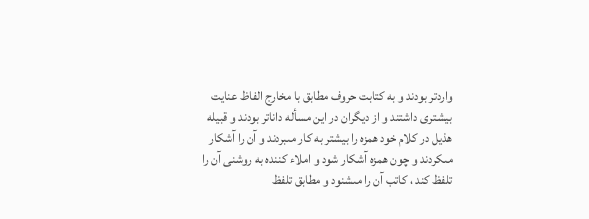واردتر بودند و به كتابت حروف مطابق با مخارج الفاظ عنايت بيشترى داشتند و از ديگران در اين مسأله داناتر بودند و قبيله هذيل در كلام خود همزه را بيشتر به كار مىبردند و آن را آشكار مىكردند و چون همزه آشكار شود و املاء كننده به روشنى آن را تلفظ كند ، كاتب آن را مىشنود و مطابق تلفظ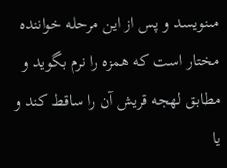مىنويسد و پس از اين مرحله خواننده مختار است كه همزه را نرم بگويد و مطابق لهجه قريش آن را ساقط كند و يا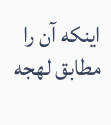اينكه آن را مطابق لهجه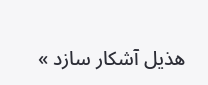هذيل آشكار سازد »